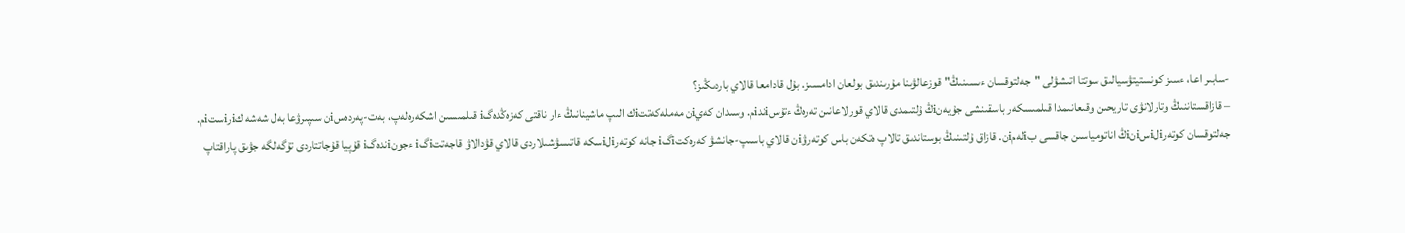-سابىر اعا، ءسىز كونستيتۋسيالىق سوتتا اتىشۋلى "جەلتوقسان ءىسىنىڭ" قوزعالۋىنا مۇرىندىق بولعان ادامسىز. بۇل قادامعا قالاي باردىڭىز؟
– قازاقستاننىڭ وتارلانۋى تاريحىن وقىعانىمدا قىلمىسكەر باسقىنشى جۇيەنiڭ ۇلتىمدى قالاي قورلاعانىن تەرەڭ ءتۇسiندiم. وسىدان كەيiن مەملەكەتتiك الىپ ماشينانىڭ ءار ناقتى كەزەڭدەگi قىلمىسىن اشكەرەلەپ، بەت-پەردەسiن سىپىرۋعا بەل شەشە كiرiستiم.
جەلتوقسان كوتەرiلiسiنiڭ اناتومياسىن جاقسى بiلەمiن. قازاق ۇلتىنىڭ بوستاندىق تالاپ ەتكەن باس كوتەرۋiن قالاي باسىپ-جانشۋ كەرەكتiگi جانە كوتەرiلiسكە قاتىسۋشىلاردى قالاي قۋدالاۋ قاجەتتiگi ءجونiندەگi قۇپيا قۇجاتتاردى تۇگەلگە جۋىق پاراقتاپ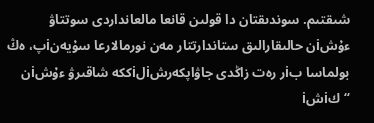شىقتىم. سوندىقتان دا قولىن قانعا مالعانداردى سوتتاۋ ءۇشiن حالىقارالىق ستاندارتتار مەن نورمالارعا سۇيەنiپ، ەڭ بولماسا بiر رەت زاڭدى جاۋاپكەرشiلiككە شاقىرۋ ءۇشiن “كiشi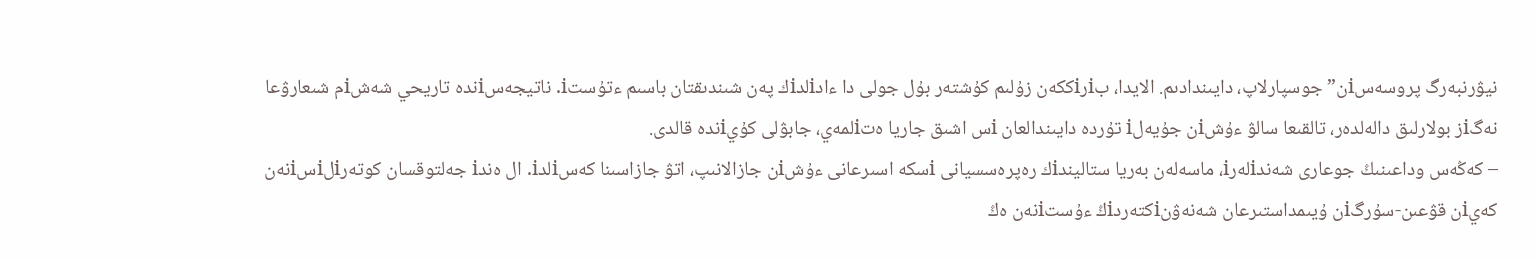نيۋرنبەرگ پروسەسiن” جوسپارلاپ، دايىندادىم. الايدا، بiرiككەن زۇلىم كۇشتەر بۇل جولى دا ءادiلدiك پەن شىندىقتان باسىم ءتۇستi. ناتيجەسiندە تاريحي شەشiم شىعارۋعا نەگiز بولارلىق دالەلدەر، تالقىعا سالۋ ءۇشiن جۇيەلi تۇردە دايىندالعان iس اشىق جاريا ەتiلمەي، جابۋلى كۇيiندە قالدى.
– كەڭەس وداعىنىڭ جوعارى شەندiلەرi، ماسەلەن بەريا ستاليندiك رەپرەسسيانى iسكە اسىرعانى ءۇشiن جازالانىپ، اتۋ جازاسىنا كەسiلدi. ال ەندi جەلتوقسان كوتەرiلiسiنەن كەيiن قۋعىن-سۇرگiن ۇيىمداستىرعان شەنەۋنiكتەردiڭ ءۇستiنەن ەڭ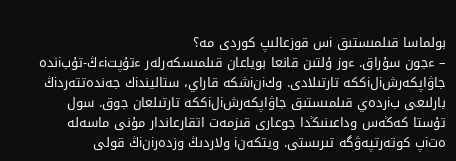بولماسا قىلمىستىق iس قوزعالىپ كوردى مە؟
– ءجون سۇراق. ءوز ۇلتىن قانعا بوياعان قىلمىسكەرلەر ءتۇپتiءڭ-تۇبiندە جاۋاپكەرشiلiككە تارتىلادى. وكiنiشكە قاراي، ستاليندiك جەندەتتەردiڭ بارلىعى بiردەي قىلمىستىق جاۋاپكەرشiلiككە تارتىلعان جوق. سول تۇستا كەڭەس وداعىنىڭدا جوعارى قىزمەت اتقارعاندار مۇنى ماسەلە ەتiپ كوتەرتپەۋگە تىرىستى. ويتكەنi ولاردىڭ وزدەرiنiڭ قولى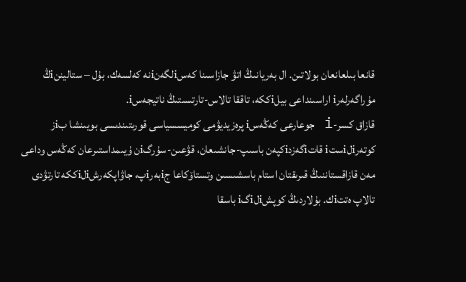قانعا بىلعانعان بولاتىن. ال بەريانىڭ اتۋ جازاسىنا كەسiلگەنiنە كەلسەك، بۇل – ستاليننiڭ مۇراگەرلەرi اراسىنداعى بيلiككە، تاققا تالاس-تارتىستىڭ ناتيجەسi.
قازاق كسر-i جوعارعى كەڭەسi پرەزيديۋمى كوميسسياسى قورىتىندىسى بويىنشا بiز كوتەرiلiستi قاتiگەزدiكپەن باسىپ-جانشىعان، قۋعىن-سۇرگiن ۇيىمداستىرعان كەڭەس وداعى مەن قازاقستاننىڭ قىرىقتان استام باسشىسىن وتستاۆكاعا جiبەرiپ، جاۋاپكەرشiلiككە تارتۋدى تالاپ ەتتiك. بۇلاردىڭ كوپشiلiگi باسقا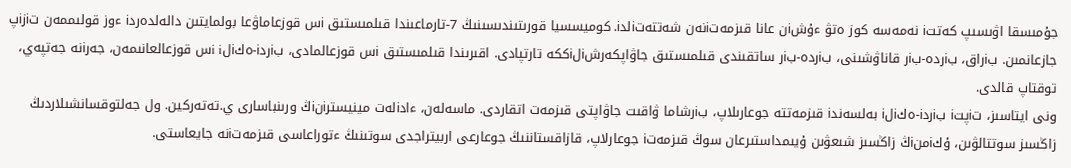جۇمىسقا اۋىسىپ كەتتi نەمەسە كوز ەتۋ ءۇشiن عانا قىزمەتiنەن شەتتەتiلدi. كوميسسيا قورىتىندىسىنىڭ 7-تارماعىندا قىلمىستىق iس قوزعاماۋعا بولمايتىن دالەلدەردi ءوز قولىممەن تiزiپ جازعانمىن. بiراق، بiردە-بiر قاناۋشىنى، بiردە-بiر ساتقىندى قىلمىستىق جاۋاپكەرشiلiككە تارتپادى. اقىرىندا قىلمىستىق iس قوزعالمادى، بiردi-ەكiلi iس قوزعالعانىمەن، جەرiنە جەتپەي، توقتاپ قالدى.
ونى ايتاسىز، تiپتi بiردi-ەكiلi بەلسەندi قىزمەتتە جوعارىلاپ، بiرشاما ۋاقىت جاۋاپتى قىزمەت اتقاردى. ماسەلەن، ءادiلەت مينيسترiنiڭ ورىنباسارى ي.تەتەركين. ول جەلتوقسانشىلاردىڭ زاڭسىز سوتتالۋىن، ۇكiمنiڭ زاڭسىز شىعۋىن ۇيىمداستىرعان سوڭ قىزمەتi جوعارلاپ، قازاقستاننىڭ جوعارعى اربيتراجدى سوتىنىڭ ءتوراعاسى قىزمەتiنە جايعاستى.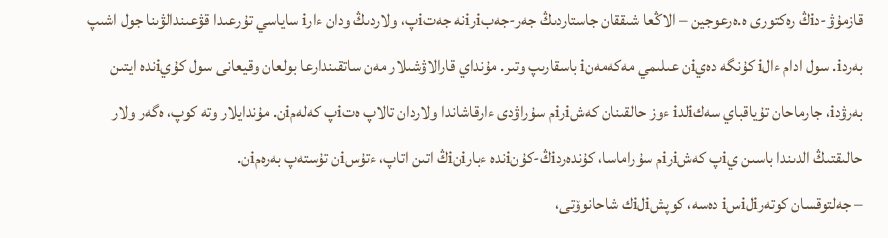قازمۇۋ-دiڭ رەكتورى ە.ەرعوجين – الاڭعا شىققان جاستاردىڭ جەر-جەبiرiنە جەتiپ، ولاردىڭ ودان ءارi ساياسي تۇرعىدا قۋعىندالۋىنا جول اشىپ بەردi. سول ادام ءالi كۇنگە دەيiن عىلىمي مەكەمەنi باسقارىپ وتىر. مۇنداي قارالاۋشىلار مەن ساتقىندارعا بولعان وقيعانى سول كۇيiندە ايتىن بەرۋدi، جارماحان تۇياقباي سەكiلدi ءوز حالقىنان كەشiرiم سۇراۋدى ءارقاشاندا ولاردان تالاپ ەتiپ كەلەمiن. مۇندايلار وتە كوپ، ەگەر ولار حالىقتىڭ الدىندا باسىن يiپ كەشiرiم سۇراماسا، كۇندەردiڭ-كۇنiندە ءبارiنiڭ اتىن اتاپ، ءتۇسiن تۇستەپ بەرەمiن.
– جەلتوقسان كوتەرiلiسi دەسە، كوپشiلiك شاحانوۆتى،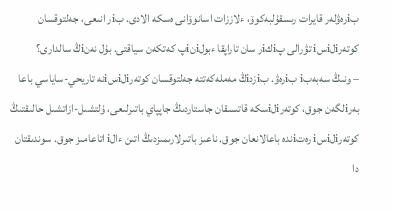بiرەۋلەر قايرات رىسقۇلبەكوۆ، ءلاززات اسانوۆانى ەسكە الادى. بiر انىعى، جەلتوقسان كوتەرiلiسi تۋرالى پiكiر سان تاراپقا ءبولiنiپ كەتكەن سياقتى. بۇل نەنiڭ سالدارى؟
– ونىڭ سەبەبi بiرەۋ. بiزدiڭ مەملەكەتتە جەلتوقسان كوتەرiلiسiنە تاريحي-ساياسي باعا بەرiلگەن جوق، كوتەرiلiسكە قاتىسقان جاستاردىڭ جاپپاي باتىرلىعى، ۇلتشىل-ازاتشىل حالىقتىڭ كوتەرiلiسi رەتiندە باعالانعان جوق. ناعىز باتىرلارىمىزدىڭ اتىن ءالi اتاعامىز جوق. سوندىقتان دا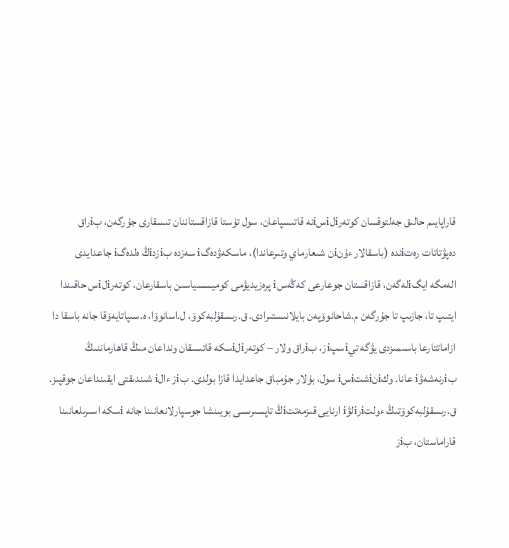قاراپايىم حالىق جەلتوقسان كوتەرiلiسiنە قاتىسپاعان، سول تۇستا قازاقستاننان تىسقارى جۇرگەن، بiراق دەپۋتاتات رەتiندە (باسقالار ءۇنiن شىعارماي وتىرعاندا)، ماسكەۋدەگi سەزدە بiزدiڭ ەلدەگi جاعدايدى الەمگە ايگiلەگەن، قازاقستان جوعارعى كەڭەسi پرەزيديۋمى كوميسسياسىن باسقارعان، كوتەرiلiس حاقىندا ايتىپ تا، جازىپ تا جۇرگەن م.شاحانوۆپەن بايلانىستىرادى. ق.رىسقۇلبەكوۆ، ل.اسانوۆا، ە.سىپاتايەۆقا جانە باسقا دا ازاماتتارعا باسىمىزدى يۋگە تيiسپiز، بiراق ولار – كوتەرiلiسكە قاتىسقان ونداعان مىڭ قاھارماننىڭ بiرنەشەۋi عانا. وكiنiشتiسi سول، بۇلار جۇمباق جاعدايدا قازا بولدى. بiز ءالi شىندىقتى ايقىنداعان جوقپىز. ق.رىسقۇلبەكوۆتىڭ ءولتiرiلۋi ارنايى قىزمەتتiڭ تاپسىرىسى بويىنشا جوسپارلانعانىنا جانە iسكە اسىرىلعانىنا قاراماستان، بiز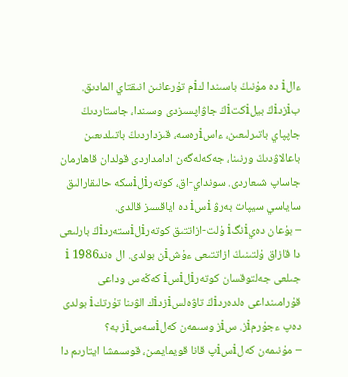ءالi دە مۇنىڭ باسىندا كiم تۇرعانىن انىقتاي المادىق. بiزدiڭ بيلiكتiڭ جاۋاپسىزدى وسىندا، جاستاردىڭ جاپپاي باتىرلىعىن، ءاسiرەسە، قىزداردىڭ باتىلدىعىن باعالاۋدىڭ ورنىنا، جەكەلەگەن ادامداردى قولدان قاھارمان جاساپ شىعاردى. سونداي-اق، كوتەرiلiسكە حالىقارالىق ساياسي سيپات بەرۋ iسi دە اياقسىز قالدى.
– بۇعان دەيiنگi ۇلت-ازاتتىق كوتەرiلiستەردiڭ بارلىعى دا قازاق ۇلتىنىڭ ازاتتىعى ءۇشiن بولدى. ال ەندi 1986 جىلعى جەلتوقسان كوتەرiلiسi كەڭەس وداعى قۇرامىنداعى ەلدەردiڭ تاۋەلسiزدiك الۋىنا تۇرتكi بولدى دەپ ءجۇرمiز. سiز وسىمەن كەلiسەسiز بە؟
– مۇنىمەن كەلiسiپ قانا قويمايمىن، قوسىمشا ايتارىم دا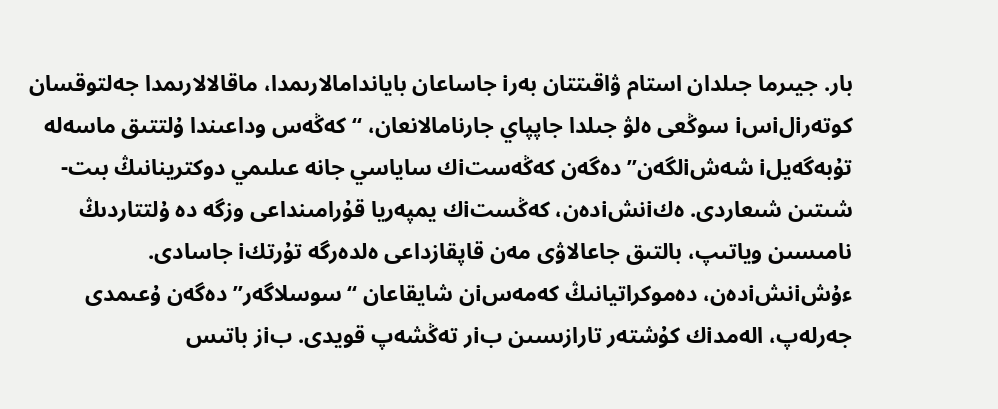بار. جيىرما جىلدان استام ۋاقىتتان بەرi جاساعان باياندامالارىمدا، ماقالالارىمدا جەلتوقسان كوتەرiلiسi سوڭعى ەلۋ جىلدا جاپپاي جارنامالانعان، “كەڭەس وداعىندا ۇلتتىق ماسەلە تۇبەگەيلi شەشiلگەن” دەگەن كەڭەستiك ساياسي جانە عىلىمي دوكترينانىڭ بىت-شىتىن شىعاردى. ەكiنشiدەن، كەڭستiك يمپەريا قۇرامىنداعى وزگە دە ۇلتتاردىڭ نامىسىن وياتىپ، بالتىق جاعالاۋى مەن قاپقازداعى ەلدەرگە تۇرتكi جاسادى. ءۇشiنشiدەن، دەموكراتيانىڭ كەمەسiن شايقاعان “سوسلاگەر” دەگەن ۇعىمدى جەرلەپ، الەمدiك كۇشتەر تارازىسىن بiر تەڭشەپ قويدى. بiز باتىس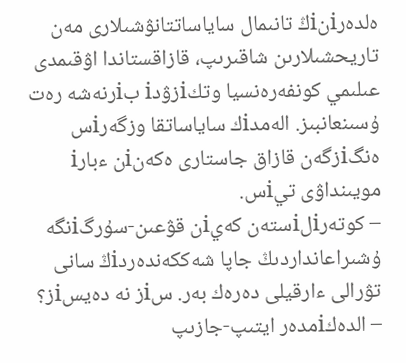ەلدەرiنiڭ تانىمال ساياساتتانۋشىلارى مەن تاريحشىلارىن شاقىرىپ، قازاقستاندا اۋقىمدى عىلىمي كونفەرەنسيا وتكiزۋدi بiرنەشە رەت ۇسىنعانبىز. الەمدiك ساياساتقا وزگەرiس ەنگiزگەن قازاق جاستارى ەكەنiن ءبارi مويىنداۋى تيiس.
– كوتەرiلiستەن كەيiن قۋعىن-سۇرگiنگە ۇشىراعانداردىڭ جاپا شەككەندەردiڭ سانى تۋرالى ءارقيلى دەرەك بەر. سiز نە دەيسiز؟
– الدەكiمدەر ايتىپ-جازىپ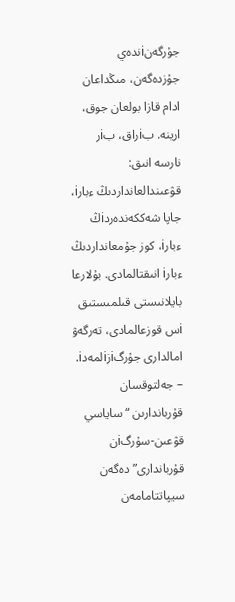جۇرگەنiندەي جۇزدەگەن، مىڭداعان ادام قازا بولعان جوق، ارينە. بiراق، بiر نارسە انىق: قۋعىندالعانداردىڭ ءبارi، جاپا شەككەندەردiڭ ءبارi، كوز جۇمعانداردىڭ ءبارi انىقتالمادى. بۇلارعا بايلانىستى قىلمىستىق iس قوزعالمادى، تەرگەۋ امالدارى جۇرگiزiلمەدi.
– جەلتوقسان قۇرباندارىن “ساياسي قۋعىن-سۇرگiن قۇرباندارى” دەگەن سيپاتتامامەن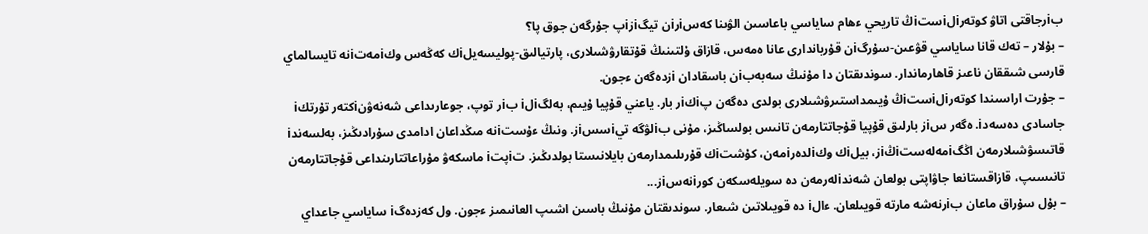بiرجاقتى اتاۋ كوتەرiلiستiڭ تاريحي ءھام ساياسي باعاسىن الۋىنا كەسiرiن تيگiزiپ جۇرگەن جوق پا؟
– بۇلار – تەك قانا ساياسي قۋعىن-سۇرگiن قۇرباندارى عانا ەمەس، قازاق ۇلتىنىڭ قۇتقارۋشىلارى، پارتيالىق-پوليسەيلiك كەڭەس وكiمەتiنە تايسالماي قارسى شىققان ناعىز قاھارماندار. سوندىقتان دا مۇنىڭ سەبەبiن باسقادان iزدەگەن ءجون.
– جۇرت اراسىندا كوتەرiلiستiڭ ۇيىمداستىرۋشىلارى بولدى دەگەن پiكiر بار. ياعني قۇپيا ۇيىم، بەلگiلi بiر توپ، جوعارىداعى شەنەۋنiكتەر تۇرتكi جاسادى دەسەدi. ەگەر سiز بارلىق قۇپيا قۇجاتتارمەن تانىس بولساڭىز، مۇنى بiلۋگە تيiسسiز. ونىڭ ءۇستiنە مىڭداعان ادامدى سۇرادىڭىز، بەلسەندi قاتىسۋشىلارمەن اڭگiمەلەستiڭiز، بيلiك وكiلدەرiمەن، كۇشتiك قۇرىلىمدارمەن بايلانىستا بولدىڭىز. تiپتi ماسكەۋ مۇراعاتتارىنداعى قۇجاتتارمەن تانىسىپ، قازاقستانعا جاۋاپتى بولعان شەندiلەرمەن دە سويلەسكەن كورiنەسiز...
– بۇل سۇراق ماعان بiرنەشە مارتە قويىلعان. ءالi دە قويىلاتىن شىعار. سوندىقتان مۇنىڭ باسىن اشىپ العانىمىز ءجون. ول كەزدەگi ساياسي جاعداي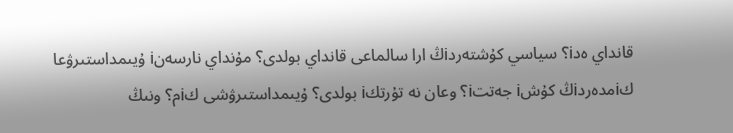قانداي ەدi؟ سياسي كۇشتەردiڭ ارا سالماعى قانداي بولدى؟ مۇنداي نارسەنi ۇيىمداستىرۋعا كiمدەردiڭ كۇشi جەتتi؟ وعان نە تۇرتكi بولدى؟ ۇيىمداستىرۋشى كiم؟ ونىڭ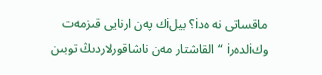ماقساتى نە ەدi؟ بيلiك پەن ارنايى قىزمەت وكiلدەرi “القاشتار مەن ناشاقورلاردىڭ توبىن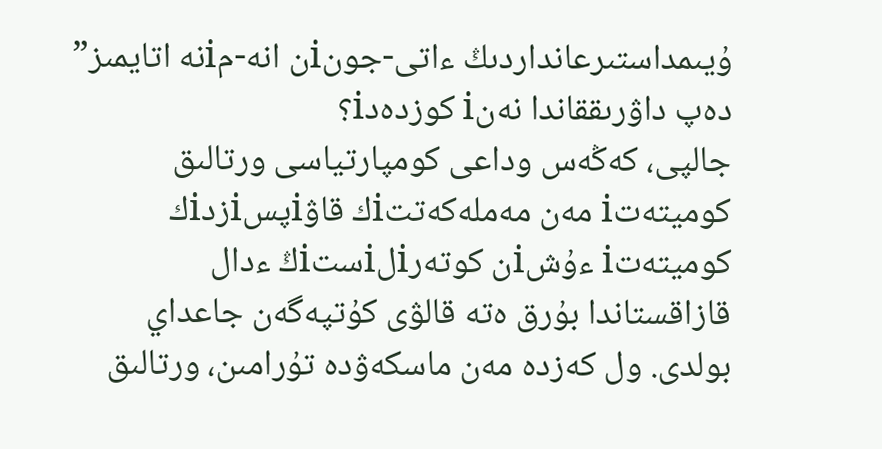ۇيىمداستىرعانداردىڭ ءاتى-جونiن انە-مiنە اتايمىز” دەپ داۋرىققاندا نەنi كوزدەدi؟
جالپى، كەڭەس وداعى كومپارتياسى ورتالىق كوميتەتi مەن مەملەكەتتiك قاۋiپسiزدiك كوميتەتi ءۇشiن كوتەرiلiستiڭ ءدال قازاقستاندا بۇرق ەتە قالۋى كۇتپەگەن جاعداي بولدى. ول كەزدە مەن ماسكەۋدە تۇرامىن، ورتالىق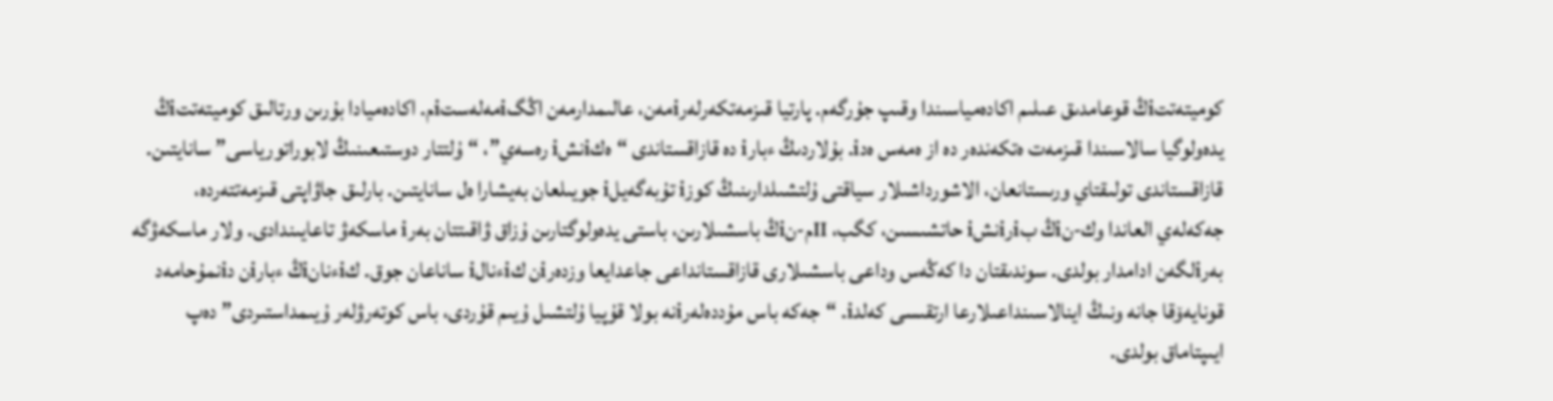كوميتەتتiڭ قوعامدىق عىلىم اكادەمياسىندا وقىپ جۇرگەم. پارتيا قىزمەتكەرلەرiمەن، عالىمدارمەن اڭگiمەلەستiم. اكادەميادا بۇرىن ورتالىق كوميتەتتiڭ يدەولوگيا سالاسىندا قىزمەت ەتكەندەر دە از ەمەس ەدi. بۇلاردىڭ ءبارi دە قازاقستاندى “ەكiنشi رەسەي”، “ۇلتتار دوستىعىنىڭ لابوراتورياسى” سانايتىن. قازاقستاندى تولىقتاي ورىستانعان، الاشورداشىلار سياقتى ۇلتشىلدارىنىڭ كوزi تۇبەگەيلi جويىلعان بەيشارا ەل سانايتىن. بارلىق جاۋاپتى قىزمەتتەردە، جەكەلەي العاندا وك-نiڭ بiرiنشi حاتشىسىن، كگب، IIم-نiڭ باسشىلارىن، باستى يدەولوگتارىن ۇزاق ۋاقىتتان بەرi ماسكەۋ تاعايىندادى. ولار ماسكەۋگە بەرiلگەن ادامدار بولدى. سوندىقتان دا كەڭەس وداعى باسشىلارى قازاقستانداعى جاعدايعا وزدەرiن كiءنالi ساناعان جوق. كiءنانiڭ ءبارiن دiنمۇحامەد قونايەۆقا جانە ونىڭ اينالاسىنداعىلارعا ارتقىسى كەلدi. “جەكە باس مۇددەلەرiنە بولا قۇپيا ۇلتشىل ۇيىم قۇردى، باس كوتەرۋلەر ۇيىمداستىردى” دەپ ايىپتاماق بولدى.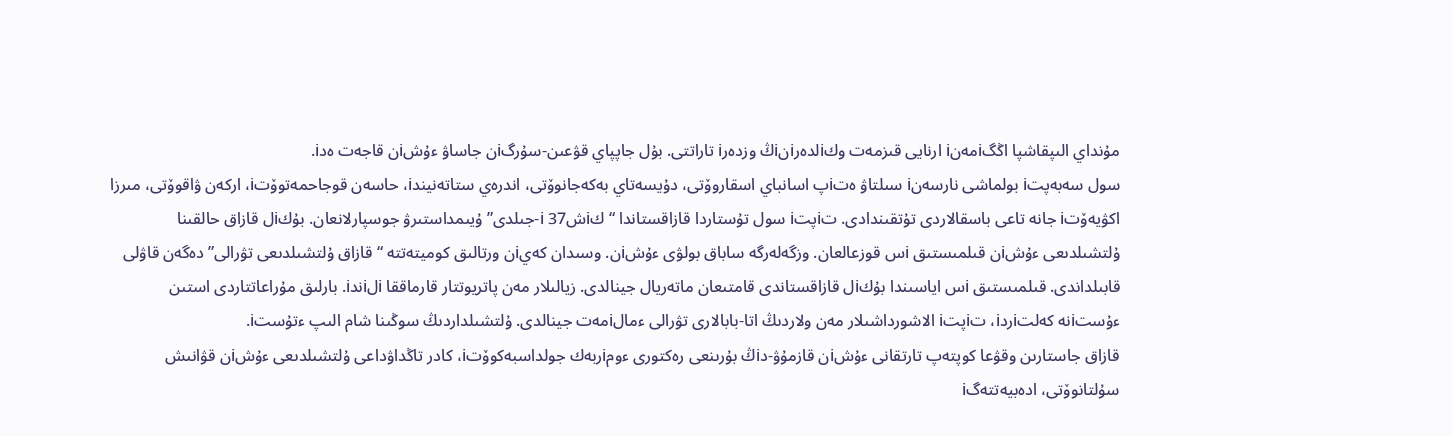مۇنداي الىپقاشپا اڭگiمەنi ارنايى قىزمەت وكiلدەرiنiڭ وزدەرi تاراتتى. بۇل جاپپاي قۋعىن-سۇرگiن جاساۋ ءۇشiن قاجەت ەدi.
سول سەبەپتi بولماشى نارسەنi سىلتاۋ ەتiپ اسانباي اسقاروۆتى، دۇيسەتاي بەكەجانوۆتى، اندرەي ستاتەنيندi، حاسەن قوجاحمەتوۆتi، اركەن ۋاقوۆتى، مىرزا اكۋيەۆتi جانە تاعى باسقالاردى تۇتقىندادى. تiپتi سول تۇستاردا قازاقستاندا “كiشi 37-جىلدى” ۇيىمداستىرۋ جوسپارلانعان. بۇكiل قازاق حالقىنا ۇلتشىلدىعى ءۇشiن قىلمىستىق iس قوزعالعان. وزگەلەرگە ساباق بولۋى ءۇشiن. وسىدان كەيiن ورتالىق كوميتەتتە “قازاق ۇلتشىلدىعى تۋرالى” دەگەن قاۋلى قابىلداندى. قىلمىستىق iس اياسىندا بۇكiل قازاقستاندى قامتىعان ماتەريال جينالدى. زيالىلار مەن پاتريوتتار قارماققا iلiندi. بارلىق مۇراعاتتاردى استىن ءۇستiنە كەلتiردi، تiپتi الاشورداشىلار مەن ولاردىڭ اتا-بابالارى تۋرالى ءمالiمەت جينالدى. ۇلتشىلداردىڭ سوڭىنا شام الىپ ءتۇستi.
قازاق جاستارىن وقۋعا كوپتەپ تارتقانى ءۇشiن قازمۇۋ-دiڭ بۇرىنعى رەكتورى ءومiربەك جولداسبەكوۆتi، كادر تاڭداۋداعى ۇلتشىلدىعى ءۇشiن قۋانىش سۇلتانوۆتى، ادەبيەتتەگi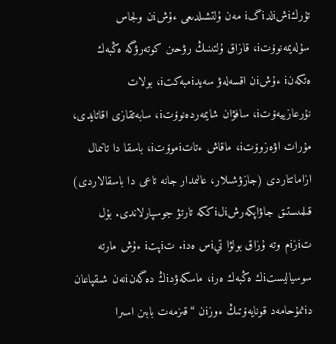تۇركiشiلدiگi مەن ۇلتشىلدىعى ءۇشiن ولجاس سۇلەيمەنوۆتi، قازاق ۇلتىنىڭ رۋحىن كوتەرۋگە ەڭبەك ەتكەنi ءۇشiن اقسەلەۋ سەيدiمبەكتi، بولات نۇرعازييەۆتi، سافۋان شايمەردەنوۆتi، سابەتقازى اقاتايدى، مۇرات اۋەزوۆتi، ماقاش ءتاتiموۆتi، باسقا دا تانىمال ازاماتتاردى (جازۋشىلار، عالىمدار جانە تاعى دا باسقالاردى) قىلمىستىق جاۋاپكەرشiلiككە تارتۋ جوسپارلاندى. بۇل تiزiم وتە ۇزاق بولۋا تيiس ەدi. تiپتi ءۇش مارتە سوسياليستiك ەڭبەك ەرi، ماسكەۋدiڭ دەگەنiنەن شىقپاعان دiنمۇحامەد قونايەۆتىڭ ءوزiن “قىزمەت بابىن اسىرا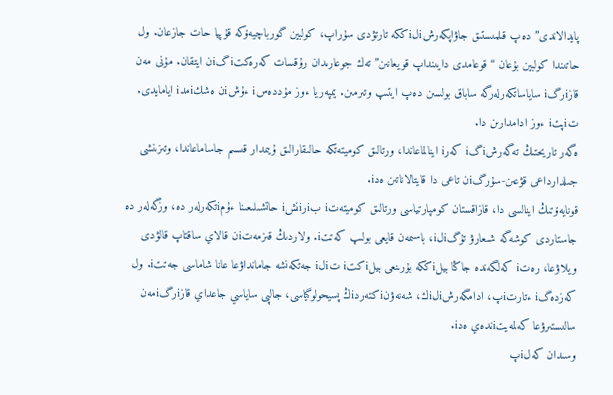پايدالاندى” دەپ قىلمىستىق جاۋاپكەرشiلiككە تارتۋدى سۇراپ، كولبين گورباچيەۆكە قۇپيا حات جازعان. ول حاتىندا كولبين بۇعان “قوعامدى دايىنداپ قويعانىن” تەك جوعارىدان رۇقسات كەرەكتiگiن ايتقان. مۇنى مەن قازiرگi ساياساتكەرلەرگە ساباق بولسىن دەپ ايتىپ وتىرمىن. يمپەريا ءوز مۇددەسi ءۇشiن ەشكiمدi ايامايدى. تiپتi ءوز ادامدارىن دا.
ەگەر تاريحتىڭ تەگەرشiگi كەرi اينالماعاندا، ورتالىق كوميتەتكە حالىقارالىق ۇيىمدار قىسىم جاساماعاندا، وتىزىنشى جىلدارداعى قۋعىن-سۇرگiن تاعى دا قايتالاناتىن ەدi.
قونايەۆتىڭ اينالسى دا، قازاقستان كومپارتياسى ورتالىق كوميتەتi بiرiنشi حاتشىلىعىنا ءۇمiتكەرلەر دە، وزگەلەر دە جاستاردى كوشەگە شىعارۋ تۇگiلi، باسىمەن قايعى بولىپ كەتتi. ولاردىڭ قىزمەتiن قالاي ساقتاپ قالۋدى ويلاۋعا، رەتi كەلگەندە جاڭا بيلiككە بۇرىنعى بيلiكتi تiلi جەتكەنشە جامانداۋعا عانا شاماسى جەتتi. ول كەزدەگi ءتارتiپ، ادامگەرشiلiك، شەنەۋنiكتەردiڭ پسيحولوگياسى، جالپى ساياسي جاعداي قازiرگiمەن سالىستىرۋعا كەلمەيتiندەي ەدi.
وسىدان كەلiپ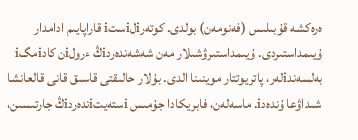ەرەكشە قۇبىلىس (فەنومەن) بولدى. كوتەرiلiستi قاراپايىم ادامدار ۇيىمداستىردى. ۇيىمداستىرۋشىلار مەن شەشەندەردiڭ ءرولiن كادiمگi بەلسەندiلەر، پاتريوتتار موينىنا الدى. بۇلار حالىقتى قاسىق قانى قالعانشا شىداۋعا ۇندەدi. ماسەلەن، فابريكادا جۇمىس iستەيتiندەردiڭ جارتىسىن،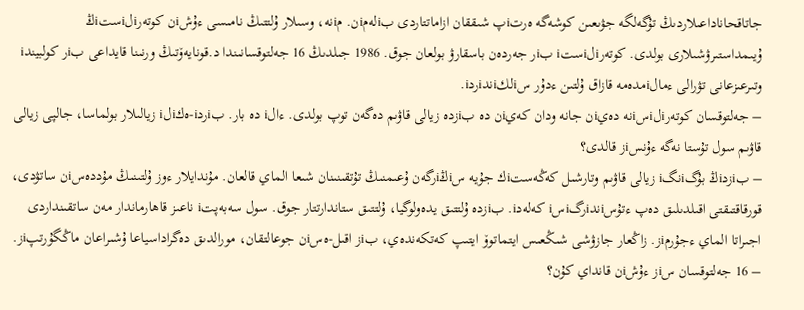جاتاقحاناداعىلاردىڭ تۇگەلگە جۋىعىن كوشەگە ەرتiپ شىققان ازاماتتاردى بiلەمiن. مiنە، وسىلار ۇلتتىڭ نامىسى ءۇشiن كوتەرiلiستiڭ ۇيىمداستىرۋشىلارى بولدى. كوتەرiلiستi بiر جەردەن باسقارۋ بولعان جوق. 1986 جىلدىڭ 16 جەلتوقسانىندا د.قونايەۆتىڭ ورنىنا قايداعى بiر كولبيندi وتىرعىزعانى تۋرالى ءمالiمدەمە قازاق ۇلتىن ءدۇر سiلكiندiردi.
– جەلتوقسان كوتەرiلiسiنە دەيiن جانە ودان كەيiن دە بiزدە زيالى قاۋىم دەگەن توپ بولدى. ءالi دە بار. بiردi-ەكiلi زيالىلار بولماسا، جالپى زيالى قاۋىم سول تۇستا نەگە ءۇنسiز قالدى؟
– بiزدiڭ بۇگiنگi زيالى قاۋىم وتارشىل كەڭەستiك جۇيە سiڭiرگەن ۇعىمنىڭ تۇتقىنىنان شىعا الماي قالعان. مۇندايلار ءوز ۇلتىنىڭ مۇددەسiن ساتۋدى، قورقاقتىقتى اقىلدىلىق دەپ ءتۇسiندiرگiسi كەلەدi. بiزدە ۇلتتىق يدەولوگيا، ۇلتتىق ستاندارتتار جوق. سول سەبەپتi ناعىز قاھارماندار مەن ساتقىنداردى اجىراتا الماي ءجۇرمiز. زاڭعار جازۋشى شىڭعىس ايتماتوۆ ايتىپ كەتكەندەي، بiز اقىل-ەسiن جوعالتقان، مورالدىق دەگراداسياعا ۇشىراعان ماڭگۇرتپiز.
– 16 جەلتوقسان سiز ءۇشiن قانداي كۇن؟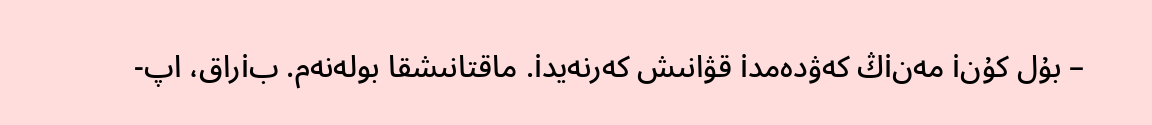– بۇل كۇنi مەنiڭ كەۋدەمدi قۋانىش كەرنەيدi. ماقتانىشقا بولەنەم. بiراق، اپ-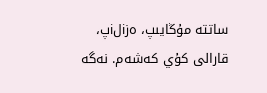ساتتە مۇڭايىپ، ەزiلiپ، قارالى كۇي كەشەم. نەگە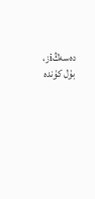دەسەڭiز، بۇل كۇندە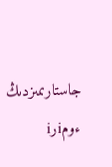جاستارىمىزدىڭ ءومiرi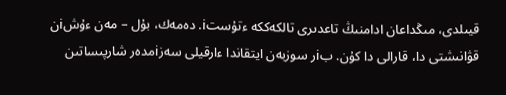قيىلدى، مىڭداعان ادامنىڭ تاعدىرى تالكەككە ءتۇستi. دەمەك، بۇل – مەن ءۇشiن قۋانىشتى دا، قارالى دا كۇن. بiر سوزبەن ايتقاندا ءارقيلى سەزiمدەر شارپىساتىن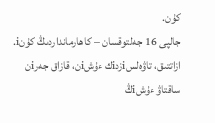كۇن.
جالپى 16 جەلتوقسان – كاھارمانداردىڭ كۇنi. ازاتتىق، تاۋەلسiزدiك ءۇشiن، قازاق جەرiن ساقتاۋ ءۇشiڭ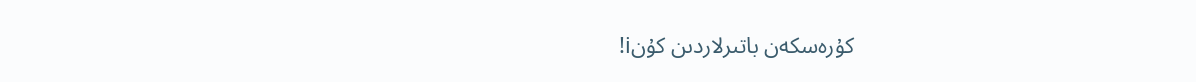كۇرەسكەن باتىرلاردىن كۇنi!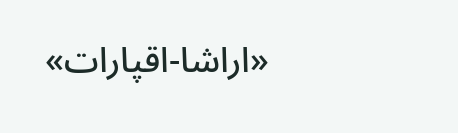«اراشا-اقپارات»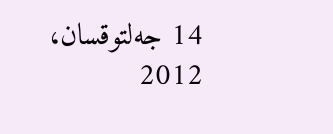14 جەلتوقسان، 2012